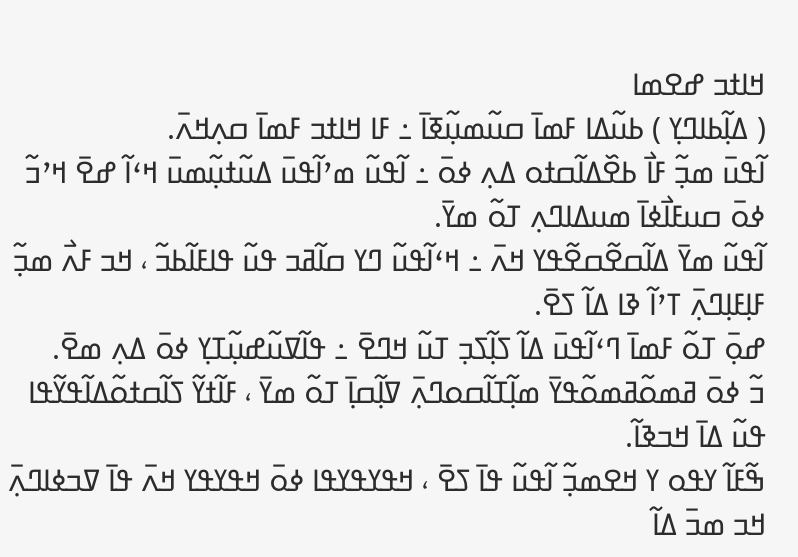ߞߊߙߏ ߝߐߘߊ
( ߡߊ߲߬ߕߊߣߌ߲ ) ߕߎ߬ߡߊ ߓߘߊ߫ ߛߎ߬ߘߎ߲߬ߧߊ߫ ߸ ߓߊ ߞߊߙߏ ߓߘߊ߫ ߛߍ߲ߞߍ߫.
ߊ߬ߟߎ߫ ߘߏ߲߬ ߓߊ߯ ߕߐ߰ߡߊ߬ߛߙߋ ߡߍ߲ ߦߋ߫ ߸ ߊ߬ߟߎ߬ ߘߴߊ߬ߟߎ߫ ߡߎ߬ߙߎ߲߬ߘߎ߫ ߞߵߊ߬ ߝߐ߫ ߞߴߏ߬ ߦߋ߫ ߛߎߓߊ߯ߦߊ߫ ߘߎߡߊߣߍ߲ ߠߋ߬ ߘߌ߫.
ߊ߬ߟߎ߬ ߘߌ߫ ߡߊ߬ߛߐ߬ߛߐ߬ߟߌ ߞߍ߫ ߸ ߞߵߊ߬ߟߎ߬ ߣߌ ߛߊ߬ߥߏ ߟߎ߬ ߟߊߓߊ߬ߕߏ߬ ، ߞߏ ߓߍ߯ ߘߏ߲߬ ߓߊ߲ߓߊ߲ߣߍ߲߫ ߠߴߊ߬ ߢߊ ߡߊ߬ ߖߐ߫.
ߝߋ߲߫ ߠߋ߬ ߓߘߊ߫ ߣߵߊ߬ߟߎ߫ ߡߊ߬ ߖߊ߲߬ߖߏ߲ ߠߎ߬ ߞߣߐ߫ ߸ ߟߊ߬ߜߎ߬ߝߎ߲߬ߠߌ߲ ߦߋ߫ ߡߍ߲ ߘߐ߫.
ߏ߬ ߦߋ߫ ߥߘߋ߬ߥߘߋ߬ߟߌ߫ ߘߊ߲߬ߠߊ߬ߛߋߣߍ߲߫ ߜߊ߲߬ߛߊ߲߫ ߠߋ߬ ߘߌ߫ ، ߓߊ߬ߙߌ߬ ߖߊ߬ߛߙߋ߬ߡߊ߬ߟߌ߬ߟߊ ߟߎ߬ ߡߊ߫ ߞߏߢߊ߬.
ߒ߬ߓߊ߬ ߌߟߋ ߌ ߞߐߘߏ߲߬ ߊ߬ߟߎ߬ ߟߊ߫ ߖߐ߫ ، ߞߟߌߟߌߟߊ ߦߋ߫ ߞߟߌߟߌ ߞߍ߫ ߟߊ߫ ߜߏߦߊߣߍ߲߫ ߞߏ ߘߏ߫ ߡߊ߬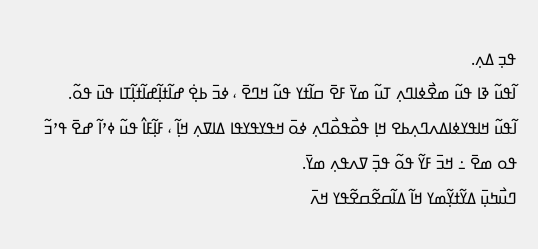ߟߏ߲ ߡߍ߲.
ߊ߬ߟߎ߬ ߢߊ ߟߎ߬ ߘߐ߯ߦߊߣߍ߲ ߠߎ߬ ߘߌ߫ ߓߐ߫ ߛߊ߬ߙߌ ߟߎ߬ ߞߣߐ߫ ، ߦߏ߫ ߕߐ߲߭ ߝߊ߬ߙߊ߲߬ߝߊ߬ߙߊ߲߬ߠߊ ߟߎ߫ ߟߋ߬.
ߊ߬ߟߎ߬ ߞߊߟߌߦߊߡߍߣߍ߲ߕߐ ߞߊ߲ ߟߋ߯ߟߋ߯ߣߍ߲ ߦߋ߫ ߞߟߌߟߌߟߊ ߡߊߜߍ߲ ߞߊ߲߬ ، ߓߊ߲߬ߓߊ߮ ߟߎ߬ ߦߴߊ߬ ߝߐ߫ ߟߴߏ߬ ߟߋ ߘߐ߫ ߸ ߞߏ߫ ߓߌ߬ ߟߋ߬ ߟߏ߲߫ ߜߍߟߍ߲ ߘߌ߫.
ߣߎ߯ߤߎ߲߫ ߡߌ߬ߙߌ߲߬ߘߌ ߞߊ߬ ߡߊ߬ߛߐ߬ߛߐ߬ߟߌ ߞߍ߫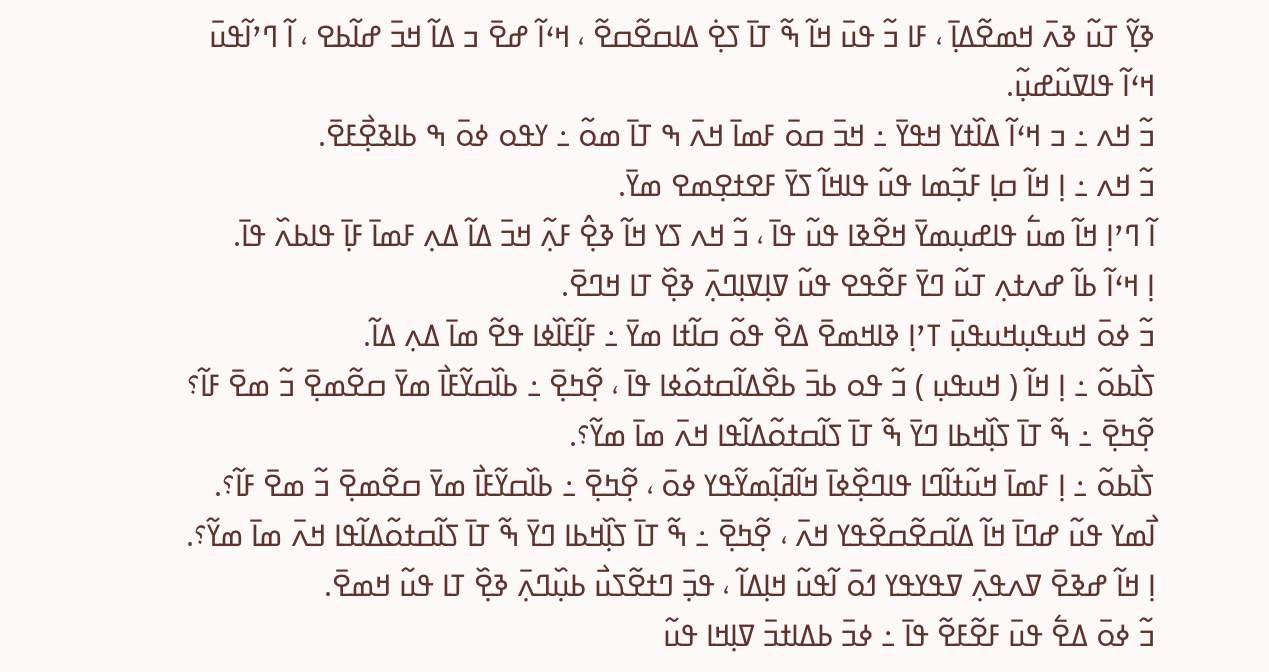ߢߌ߲߬ ߠߎ߬ ߢߍ߫ ߞߘߐ߬ߡߊ߲߫ ، ߓߊ ߏ߬ ߟߎ߫ ߞߊ߬ ߒ߬ ߠߊ߫ ߖߐ߲߭ ߡߊߛߐ߬ߛߐ߬ ، ߞߵߊ߬ ߝߐ߫ ߏ ߡߊ߬ ߞߏ߫ ߝߊ߬ߕߐ ، ߊ߬ ߣߴߊ߬ߟߎ߫ ߞߵߊ߬ ߟߊߜߎ߬ߝߎ߲߬.
ߏ߬ ߞߍ ߸ ߏ ߞߵߊ߬ ߡߊ߰ߙߌ ߞߟߌ߫ ߸ ߞߏ߫ ߛߋ߫ ߓߘߊ߫ ߞߍ߫ ߒ ߠߊ߫ ߘߋ߬ ߸ ߌߟߋ ߦߋ߫ ߒ ߕߊߢߐ߲߯ߓߐ߫.
ߏ߬ ߞߍ ߸ ߊ߲ ߞߊ߬ ߛߊ߲ ߓߏ߲߬ߘߊ ߟߎ߬ ߟߊߞߊ߬ ߖߌ߫ ߓߐߙߐ߲ߘߐ ߘߌ߫.
ߊ߬ ߣߴߊ߲ ߞߊ߬ ߘߎ߱ ߟߊߝߎ߲ߘߌ߫ ߞߐ߬ߢߊ ߟߎ߬ ߟߊ߫ ، ߏ߬ ߞߍ ߖߌ ߞߊ߬ ߢߐ߲߮ ߓߍ߲߬ ߞߏ߫ ߡߊ߬ ߡߍ߲ ߓߘߊ߫ ߓߊ߲߫ ߟߊߕߍ߰ ߟߊ߫.
ߊ߲ ߞߵߊ߬ ߕߊ߬ ߝߍߙߍ߲ ߠߎ߬ ߣߌ߫ ߓߐ߬ߟߐ ߟߎ߬ ߜߊ߲ߜߊ߲ߣߍ߲߫ ߢߐ߲߰ ߠߊ ߞߣߐ߫.
ߏ߬ ߦߋ߫ ߞߎߟߎ߲ߞߎߟߎ߲߫ ߠߴߊ߲ ߢߊߞߘߐ߫ ߡߐ߰ ߟߋ߬ ߛߊ߬ߙߊ ߘߌ߫ ߸ ߓߊ߲߬ߓߊ߰ߦߊ ߟߐ߬ ߘߊ߫ ߡߍ߲ ߡߊ߬.
ߖߊ߯ߕߋ߬ ߸ ߊ߲ ߞߊ߬ ( ߞߎߟߎ߲ ) ߏ߬ ߟߋ ߕߏ߫ ߕߐ߰ߡߊ߬ߛߙߋ߬ߦߊ ߟߊ߫ ، ߐ߲߬ߤߐ߲߫ ߸ ߕߊ߰ߛߌ߬ߓߊ߯ ߘߌ߫ ߛߐ߬ߘߐ߲߫ ߏ߬ ߘߐ߫ ߓߊ߬؟
ߐ߲߬ߤߐ߲߫ ߸ ߒ߬ ߠߊ߫ ߖߊ߲߰ߞߕߊ ߣߌ߫ ߒ߬ ߠߊ߫ ߖߊ߬ߛߙߋ߬ߡߊ߬ߟߊ ߞߍ߫ ߘߊ߫ ߘߌ߬؟.
ߖߊ߯ߕߋ߬ ߸ ߊ߲ ߓߘߊ߫ ߞߎ߬ߙߊ߬ߣߊ ߟߊߣߐ߲߰ߦߊ߫ ߞߊ߬ߥߊ߲߬ߘߌ߬ߟߌ ߦߋ߫ ، ߐ߲߬ߤߐ߲߫ ߸ ߕߊ߰ߛߌ߬ߓߊ߯ ߘߌ߫ ߛߐ߬ߘߐ߲߫ ߏ߬ ߘߐ߫ ߓߊ߬؟.
ߊ߯ߘߌ ߟߎ߬ ߝߣߊ߫ ߞߊ߬ ߡߊ߬ߛߐ߬ߛߐ߬ߟߌ ߞߍ߫ ، ߐ߲߬ߤߐ߲߫ ߸ ߒ߬ ߠߊ߫ ߖߊ߲߰ߞߕߊ ߣߌ߫ ߒ߬ ߠߊ߫ ߖߊ߬ߛߙߋ߬ߡߊ߬ߟߊ ߞߍ߫ ߘߊ߫ ߘߌ߬؟.
ߊ߲ ߞߊ߬ ߝߢߐ߫ ߜߍߟߍ߲߫ ߜߟߌߟߌ ߗߋ߫ ߊ߬ߟߎ߬ ߞߊ߲ߡߊ߬ ، ߟߏ߲߫ ߣߙߐ߬ߖߎ߯ ߕߎ߲߰ߣߍ߲߫ ߢߐ߲߰ ߠߊ ߟߎ߬ ߞߘߐ߫.
ߏ߬ ߦߋ߫ ߡߐ߱ ߟߎ߫ ߓߐ߬ߓߐ߬ ߟߊ߫ ߸ ߦߏ߫ ߕߡߊߙߏ߫ ߜߊ߲ߞߊ ߟߎ߬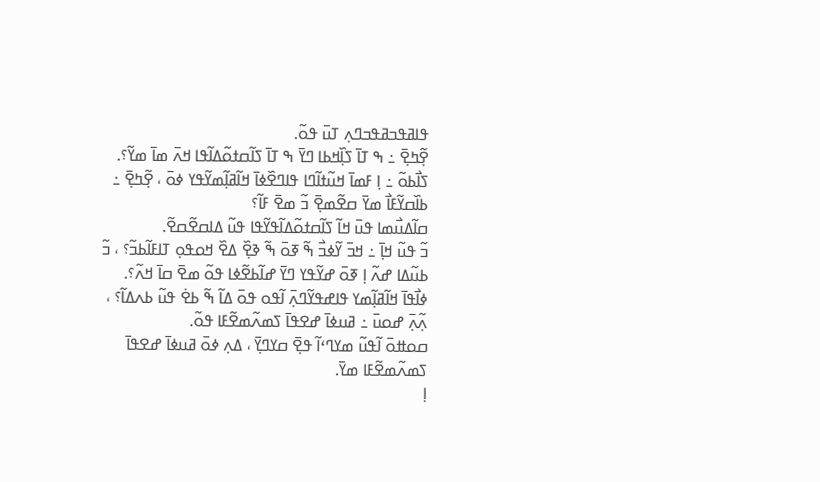ߟߊߥߟߏߥߟߏߣߍ߲ ߠߎ߫ ߟߋ߬.
ߐ߲߬ߤߐ߲߫ ߸ ߒ ߠߊ߫ ߖߊ߲߰ߞߕߊ ߣߌ߫ ߒ ߠߊ߫ ߖߊ߬ߛߙߋ߬ߡߊ߬ߟߊ ߞߍ߫ ߘߊ߫ ߘߌ߬؟.
ߖߊ߯ߕߋ߬ ߸ ߊ߲ ߓߘߊ߫ ߞߎ߬ߙߊ߬ߣߊ ߟߊߣߐ߰ߦߊ߫ ߞߊ߬ߥߊ߲߬ߘߌ߬ߟߌ ߦߋ߫ ، ߐ߲߬ߤߐ߲߫ ߸ ߕߊ߰ߛߌ߬ߓߊ߯ ߘߌ߫ ߛߐ߬ߘߐ߲߫ ߏ߬ ߘߐ߫ ߓߊ߬؟
ߛߊ߬ߡߎ߯ߘߊ ߟߎ߫ ߞߊ߬ ߖߊ߬ߛߙߋ߬ߡߊ߬ߟߌ߬ߟߊ ߟߎ߬ ߡߊߛߐ߬ߛߐ߬.
ߏ߬ ߟߎ߬ ߞߊ߲߫ ߸ ߞߏ߫ ߌ߬ߦߏ߯ ߒ߬ ߧߋ߫ ߒ߬ ߢߐ߲߰ ߡߐ߰ ߞߋߟߋ߲ ߠߊߓߊ߬ߕߏ߬؟ ، ߏ߬ ߕߎ߬ߡߊ ߝߍ߬ ߊ߲ ߧߋ߫ ߝߌ߬ߟߌ ߣߌ߫ ߝߊ߬ߕߐ߬ߦߊ ߟߋ߬ ߘߐ߫ ߛߊ߫ ߞߍ߬؟.
ߦߊ߯ߟߊ߫ ߞߊ߬ߥߊ߲߬ߘߌ ߟߊߝߟߌ߬ߣߍ߲߫ ߊ߬ߟߋ ߟߋ߫ ߡߊ߬ ߒ߬ ߕߐ߭ ߟߎ߬ ߕߍߡߊ߬؟ ، ߍ߲߬ߍ߲߫ ߝߋߎ߫ ߸ ߥߎߦߊ߫ ߝߐߟߊ߫ ߖߘߍ߬ߘߐ߬ߓߊ ߟߋ߬.
ߛߋߚߋ߫ ߊ߬ߟߎ߬ ߘߌߣߵߊ߬ ߟߐ߲߫ ߛߌߣߌ߲߫ ، ߡߍ߲ ߦߋ߫ ߥߎߦߊ߫ ߝߐߟߊ߫ ߖߘߍ߬ߘߐ߬ߓߊ ߘߌ߫.
ߊ߲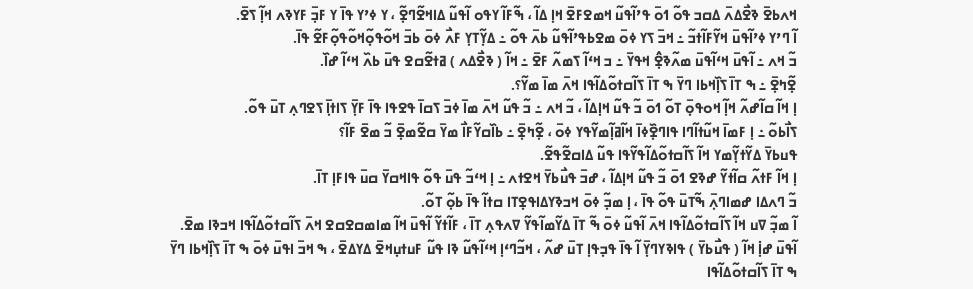ߞߍߕߐ߫ ߢߐ߯ߡߍ߫ ߡߛߏ ߟߋ߬ ߗߋ߫ ߟߴߊ߬ߟߎ߬ ߞߘߐߓߐ߫ ߞߊ߲ ߡߊ߬ ، ߒ߬ߓߊ߬ ߌߟߋ ߊ߬ߟߎ߬ ߡߊߞߐ߬ߣߐ߲߬ ، ߌ ߦߴߌ ߟߊ߫ ߌ ߓߏ߲߫ ߓߌߢߍ ߞߊ߲߬ ߖߐ߫.
ߊ߬ ߣߴߌ ߦߴߊ߬ߟߎ߫ ߞߌ߬ߓߊ߬ߙߏ߬ ߸ ߞߏ߫ ߖߌ ߦߋ߫ ߘߐߕߟߴߊ߬ߟߎ߬ ߕߍ߫ ߟߋ߬ ߸ ߡߌ߲߬ߠߌ߲ ߓߍ߯ ߦߋ߫ ߕߏ߫ ߞߋ߬ߟߋ߲߬ߞߋ߬ߟߋ߲߬ߓߐ߬ ߟߊ߫.
ߏ߬ ߞߍ ߸ ߊ߬ߟߎ߫ ߞߵߊ߬ߟߎ߫ ߘߍ߬ߢߐ߲߮ ߞߟߌ߫ ߸ ߏ ߞߵߊ߬ ߖߘߍ߬ ߓߐ߫ ߸ ߞߊ߬ ( ߢߐ߯ߡߍ ) ߥߙߐ߬ߛߐ ߟߎ߫ ߕߍ߰ ߞߵߊ߬ ߝߊ߰.
ߐ߲߬ߤߐ߲߫ ߸ ߒ ߠߊ߫ ߖߊ߲߰ߞߕߊ ߣߌ߫ ߒ ߠߊ߫ ߖߊ߬ߛߙߋ߬ߡߊ߬ߟߊ ߞߍ߫ ߘߊ߫ ߘߌ߬؟.
ߊ߲ ߞߊ߬ ߛߊ߬ߝߍ߬ ߞߊ߲߬ ߞߋߟߋ߲߫ ߠߋ߬ ߗߋ߫ ߏ߬ ߟߎ߬ ߞߊ߲ߡߊ߬ ، ߏ߬ ߞߍ ߸ ߏ߬ ߟߎ߬ ߞߍ߫ ߘߊ߫ ߦߏ߫ ߖߛߊ߫ ߟߐߟߊ ߟߊ߫ ߓߌ߲߫ ߖߊߙߊ߲߫ ߖߐߣߍ߲ ߠߎ߫ ߟߋ߬.
ߖߊ߯ߕߋ߬ ߸ ߊ߲ ߓߘߊ߫ ߞߎ߬ߙߊ߬ߣߊ ߟߊߣߐ߲߰ߦߊ߫ ߞߊ߬ߥߊ߲߬ߘߌ߬ߟߌ ߦߋ߫ ، ߐ߲߬ߤߐ߲߫ ߸ ߕߊ߰ߛߌ߬ߓߊ߯ ߘߌ߫ ߛߐ߬ߘߐ߲߫ ߏ߬ ߘߐ߫ ߓߊ߬؟
ߟߎߕߌ߫ ߡߌ߬ߙߌ߲߬ߘߌ ߞߊ߬ ߖߊ߬ߛߙߋ߬ߡߊ߬ߟߌ߬ߟߊ ߟߎ߬ ߡߊߛߐ߬ߟߐ߬.
ߊ߲ ߞߊ߬ ߓߙߍ߬ ߛߊ߬ߙߌ߬ ߝߢߐ ߗߋ߫ ߏ߬ ߟߎ߬ ߞߊ߲ߡߊ߬ ، ߝߏ߫ ߟߎ߯ߕߌ߫ ߞߐߙߍ ߸ ߊ߲ ߞߵߏ߬ ߟߎ߫ ߟߋ߬ ߟߊߞߛߌ߫ ߛߎ߫ ߟߊߓߊ߲ ߠߊ߫.
ߏ߬ ߣߍߡߊ ߝߘߊߣߍ߲߫ ߒ߬ߠߎ߫ ߟߋ߬ ߟߊ߫ ، ߊ߲ ߘߏ߲߬ ߦߋ߫ ߞߏߢߌߡߊߟߐ߲ߠߊ ߛߙߊ߬ ߟߊ߫ ߕߋ߲߬ ߠߋ߬.
ߊ߬ ߘߏ߲߬ ߜߎ ߞߊ߬ ߖߊ߬ߛߙߋ߬ߡߊ߬ߟߊ ߞߍ߫ ߊ߬ߟߎ߬ ߦߋ߫ ߒ߬ ߠߊ߫ ߡߌ߬ߘߊ߬ߟߌ߬ ߜߍߟߍ߲ ߠߊ߫ ، ߓߊ߬ߙߌ߬ ߊ߬ߟߎ߫ ߞߊ߬ ߘߊߘߛߐߛߐ ߞߍ߫ ߖߊ߬ߛߙߋ߬ߡߊ߬ߟߊ ߞߏߢߊ ߘߐ߫.
ߊ߬ߟߎ߫ ߝߊ߲߭ ߞߊ߬ ( ߟߎ߯ߕߌ߫ ) ߟߊߢߌߣߌ߲߫ ߊ߬ ߟߊ߫ ߟߏ߲ߟߊ߲ ߠߎ߫ ߝߍ߬ ، ߞߏ߬ߣߵߊ߲ ߞߵߊ߬ߟߎ߬ ߢߊ ߟߎ߬ ߓߎߙߎ߲ߞߐ߫ ߡߌߡߐ߫ ، ߒ ߞߏ߫ ߊߟߎ߫ ߦߋ߫ ߒ ߠߊ߫ ߖߊ߲߰ߞߕߊ ߣߌ߫ ߒ ߠߊ߫ ߖߊ߬ߛߙߋ߬ߡߊ߬ߟߊ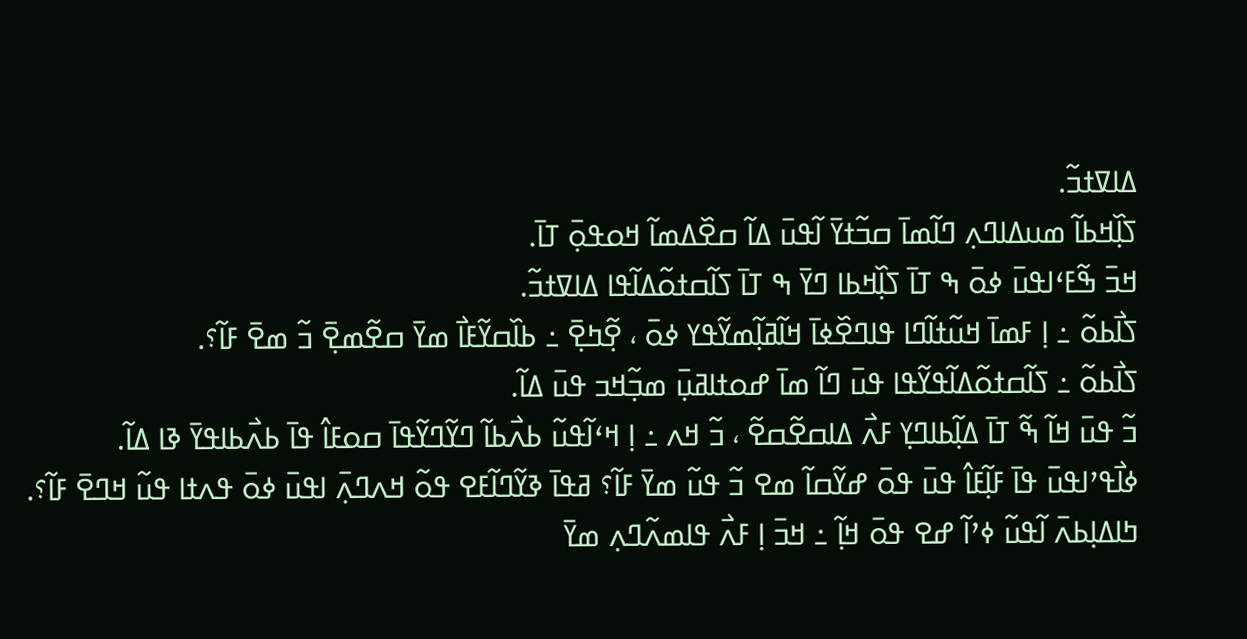ߡߊߜߙߏ߬.
ߖߊ߲߰ߞߕߊ߬ ߘߎߡߊߣߍ߲ ߣߊ߬ߘߊ߫ ߛߏ߬ߙߌ߫ ߊ߬ߟߎ߫ ߡߊ߬ ߛߐ߰ߡߘߊ߬ ߞߋߟߋ߲߫ ߠߊ߫.
ߞߏ߫ ߒ߬ߓߵߊߟߎ߫ ߦߋ߫ ߒ ߠߊ߫ ߖߊ߲߰ߞߕߊ ߣߌ߫ ߒ ߠߊ߫ ߖߊ߬ߛߙߋ߬ߡߊ߬ߟߊ ߡߊߜߙߏ߬.
ߖߊ߯ߕߋ߬ ߸ ߊ߲ ߓߘߊ߫ ߞߎ߬ߙߊ߬ߣߊ ߟߊߣߐ߰ߦߊ߫ ߞߊ߬ߥߊ߲߬ߘߌ߬ߟߌ ߦߋ߫ ، ߐ߲߬ߤߐ߲߫ ߸ ߕߊ߰ߛߌ߬ߓߊ߯ ߘߌ߫ ߛߐ߬ߘߐ߲߫ ߏ߬ ߘߐ߫ ߓߊ߬؟.
ߖߊ߯ߕߋ߬ ߸ ߖߊ߬ߛߙߋ߬ߡߊ߬ߟߌ߬ߟߊ ߟߎ߫ ߣߊ߬ ߘߊ߫ ߝߋߙߊߥߎ߲߫ ߘߏ߲߬ߞߏ ߟߎ߫ ߡߊ߬.
ߏ߬ ߟߎ߫ ߞߊ߬ ߒ߬ ߠߊ߫ ߡߊ߲߬ߕߊߣߌ߲ ߓߍ߯ ߡߊߛߐ߬ߛߐ߬ ، ߏ߬ ߞߍ ߸ ߊ߲ ߞߵߊ߬ߟߎ߬ ߕߍ߯ߕߊ߬ ߣߌ߬ߣߌ߬ߟߊ߫ ߛߋߓߊ߮ ߟߊ߫ ߕߍ߯ߕߊߟߌ߫ ߢߊ ߡߊ߬.
ߦߊ߯ߟߴߊߟߎ߫ ߟߊ߫ ߓߊ߲߬ߓߊ߮ ߟߎ߫ ߟߋ߫ ߝߌ߬ߛߊ߬ ߘߐ ߏ߬ ߟߎ߬ ߘߌ߫ ߓߊ߬؟ ߥߟߊ߫ ߢߌ߬ߣߊ߬ߓߐ ߟߋ߬ ߞߍߣߍ߲߫ ߊߟߎ߫ ߦߋ߫ ߟߍߙߊ ߟߎ߬ ߞߣߐ߫ ߓߊ߬؟.
ߤߊߡߊ߲ߕߍ߫ ߊ߬ߟߎ߬ ߦߴߊ߬ ߝߐ ߟߋ߫ ߞߊ߲߬ ߸ ߞߏ߫ ߊ߲ ߓߍ߯ ߟߊߘߍ߬ߣߍ߲ ߘߌ߫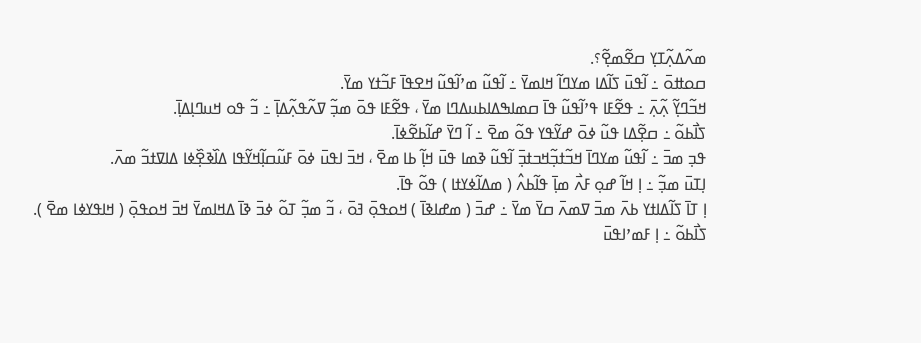ߘߍ߬ߡߍ߲߬ߠߌ߲ ߛߐ߬ߘߐ߲߬؟.
ߛߋߚߋ߫ ߸ ߊ߬ߟߎ߫ ߖߊ߬ߡߊ ߘߌߣߊ߬ ߞߊߘߌ߫ ߸ ߊ߬ߟߎ߬ ߘߴߊ߬ߟߎ߬ ߞߐߟߊ߫ ߓߏ߬ߙߌ ߘߌ߫.
ߞߏ߬ߣߌ߲߬ ߍ߲߬ߍ߲߫ ߸ ߟߐ߬ߓߊ ߟߴߊ߬ߟߎ߬ ߟߊ߫ ߛߘߊߒߡߊߕߎߡߣߊ ߘߌ߫ ، ߟߐ߬ߓߊ ߟߋ߫ ߘߏ߲߬ ߜߍ߬ߟߍ߲߬ߡߊ߲߫ ߸ ߏ߬ ߟߋ ߞߎߣߊ߲ߡߊ߲߫.
ߖߊ߯ߕߋ߬ ߸ ߛߐ߲߬ߡߊ ߟߎ߬ ߦߋ߫ ߝߌ߬ߟߌ ߟߋ߬ ߘߐ߫ ߸ ߊ߬ ߣߌ߫ ߝߊ߬ߕߐ߬ߦߊ߫.
ߟߏ߲ ߘߏ߫ ߸ ߊ߬ߟߎ߬ ߘߌߣߊ߫ ߞߏ߬ߙߏ߲߬ߞߏߙߏ߲߫ ߊ߬ߟߎ߬ ߢߘߊ ߟߎ߫ ߞߊ߲߬ ߕߊ ߘߐ߫ ، ߞߏ߫ ߊߟߎ߫ ߦߋ߫ ߓߎ߬ߛߊ߲߬ߞߌ߬ߟߊ ߡߊ߰ߢߐ߲߰ߦߊ ߡߊߜߙߏ߬ ߘߍ߫.
ߊ߲ߠߎ߫ ߘߏ߲߬ ߸ ߊ߲ ߞߊ߬ ߝߋ߲ ߓߍ߯ ߘߊ߲߫ ߟߊ߬ߕߍ߮ ( ߘߡߊ߬ߦߌߙߊ ) ߟߋ߬ ߟߊ߫.
ߊ߲ ߠߊ߫ ߖߊ߬ߡߊߙߌ ߕߍ߫ ߘߏ߫ ߜߘߍ߫ ߛߌ߫ ߘߌ߫ ߸ ߝߏ߫ ( ߘߝߊߢߊ߫ ) ߞߋߟߋ߲߫ ߔߋ߫ ، ߏ߬ ߘߏ߲߬ ߠߋ߬ ߦߏ߫ ߢߊ߫ ߡߞߊߘߌ߫ ߞߏ߫ ߞߋߟߋ߲߫ ( ߞߊߟߌߦߊ ߘߐ߫ ).
ߖߊ߯ߕߋ߬ ߸ ߊ߲ ߓߘߴߊߟߎ߫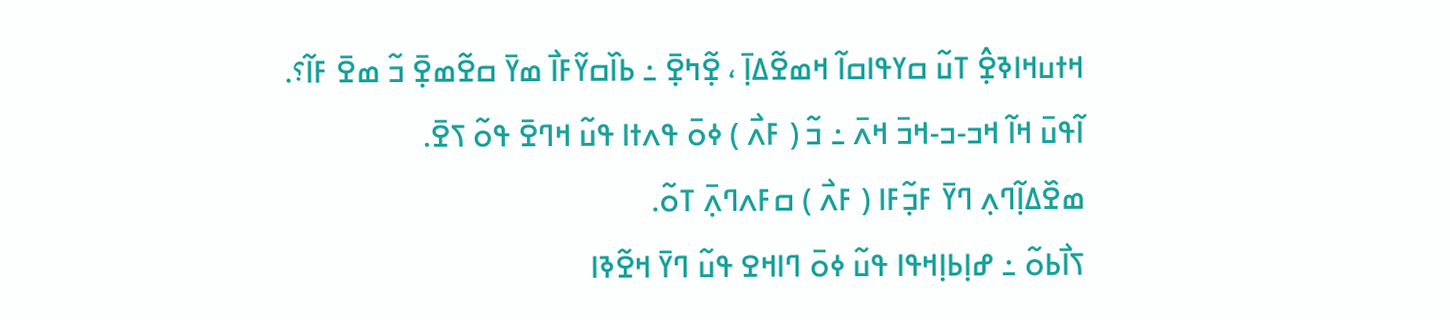ߞߙߎߞߊߢߐ߲߮ ߠߎ߬ ߛߌߟߊߛߊ߬ ߞߘߐ߬ߡߊ߲߫ ، ߐ߲߬ߤߐ߲߫ ߸ ߕߊ߰ߛߌ߬ߓߊ߯ ߘߌ߫ ߛߐ߬ߘߐ߲߫ ߏ߬ ߘߐ߫ ߓߊ߬؟.
ߊ߬ߟߎ߫ ߞߊ߬ ߞߏ-ߏ-ߞߏ߫ ߞߍ߫ ߸ ߏ߬ ( ߓߍ߯ ) ߦߋ߫ ߟߍߙߊ ߟߎ߬ ߞߣߐ߫ ߟߋ߬ ߖߐ߫.
ߘߐ߰ߡߊ߲߬ߣߍ߲ ߣߌ߫ ߓߏ߲߬ߓߊ ( ߓߍ߯ ) ߛߓߍߣߍ߲߫ ߠߋ߬.
ߖߊ߯ߕߋ߬ ߸ ߝߊ߲ߕߊ߲ߞߟߊ ߟߎ߬ ߦߋ߫ ߣߊߞߐ ߟߎ߬ ߣߌ߫ ߞߐ߬ߢߊ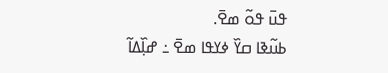ߟߎ߫ ߟߋ߬ ߘߐ߫.
ߕߎ߬ߢߊ ߛߌ߰ ߦߌߟߊ ߘߐ߫ ߸ ߝߊ߲߰ߡߊ߬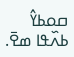ߛߋߕߌ߮ ߕߍ߰ߟߊ ߘߐ߫.